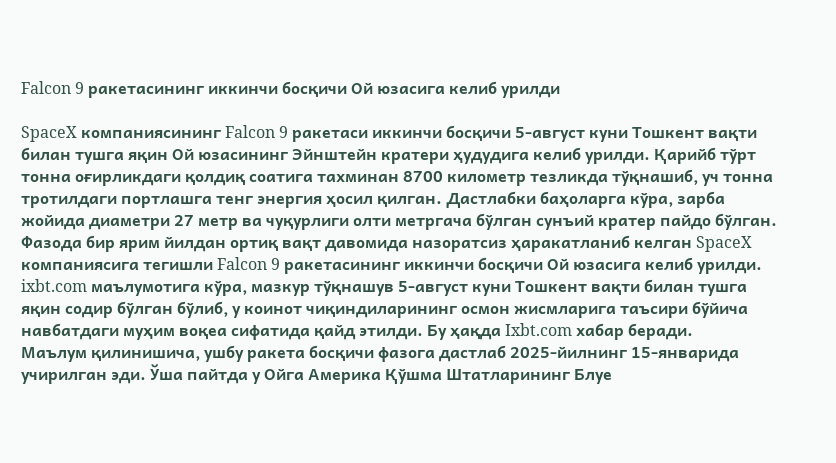Falcon 9 ракетасининг иккинчи босқичи Ой юзасига келиб урилди

SpaceX компаниясининг Falcon 9 ракетаси иккинчи босқичи 5-август куни Тошкент вақти билан тушга яқин Ой юзасининг Эйнштейн кратери ҳудудига келиб урилди. Қарийб тўрт тонна оғирликдаги қолдиқ соатига тахминан 8700 километр тезликда тўқнашиб, уч тонна тротилдаги портлашга тенг энергия ҳосил қилган. Дастлабки баҳоларга кўра, зарба жойида диаметри 27 метр ва чуқурлиги олти метргача бўлган сунъий кратер пайдо бўлган.
Фазода бир ярим йилдан ортиқ вақт давомида назоратсиз ҳаракатланиб келган SpaceX компаниясига тегишли Falcon 9 ракетасининг иккинчи босқичи Ой юзасига келиб урилди. ixbt.com маълумотига кўра, мазкур тўқнашув 5-август куни Тошкент вақти билан тушга яқин содир бўлган бўлиб, у коинот чиқиндиларининг осмон жисмларига таъсири бўйича навбатдаги муҳим воқеа сифатида қайд этилди. Бу ҳақда Ixbt.com хабар беради.
Маълум қилинишича, ушбу ракета босқичи фазога дастлаб 2025-йилнинг 15-январида учирилган эди. Ўша пайтда у Ойга Америка Қўшма Штатларининг Блуе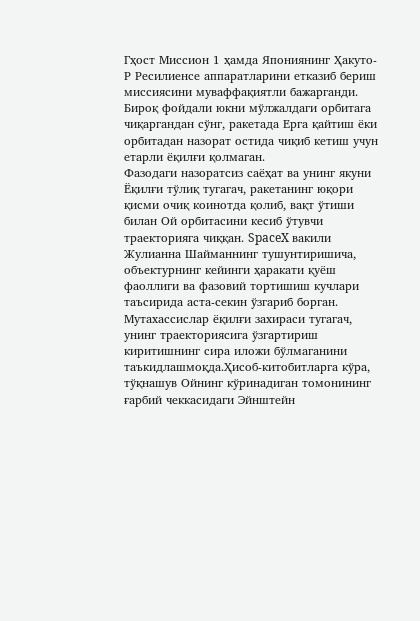Гҳост Миссион 1 ҳамда Япониянинг Ҳакуто-Р Ресилиенсе аппаратларини етказиб бериш миссиясини муваффақиятли бажарганди. Бироқ фойдали юкни мўлжалдаги орбитага чиқаргандан сўнг, ракетада Ерга қайтиш ёки орбитадан назорат остида чиқиб кетиш учун етарли ёқилғи қолмаган.
Фазодаги назоратсиз саёҳат ва унинг якуни
Ёқилғи тўлиқ тугагач, ракетанинг юқори қисми очиқ коинотда қолиб, вақт ўтиши билан Ой орбитасини кесиб ўтувчи траекторияга чиққан. SpaceX вакили Жулианна Шайманнинг тушунтиришича, объектурнинг кейинги ҳаракати қуёш фаоллиги ва фазовий тортишиш кучлари таъсирида аста-секин ўзгариб борган. Мутахассислар ёқилғи захираси тугагач, унинг траекториясига ўзгартириш киритишнинг сира иложи бўлмаганини таъкидлашмоқда.Ҳисоб-китобитларга кўра, тўқнашув Ойнинг кўринадиган томонининг ғарбий чеккасидаги Эйнштейн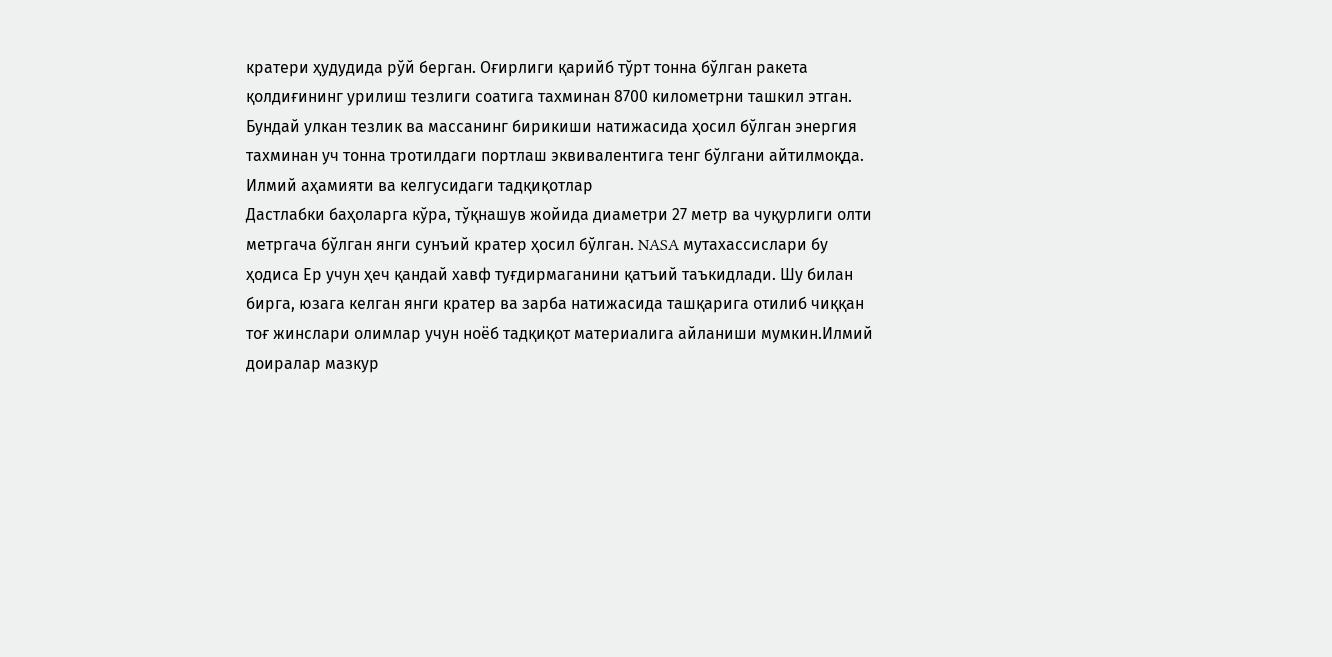кратери ҳудудида рўй берган. Оғирлиги қарийб тўрт тонна бўлган ракета қолдиғининг урилиш тезлиги соатига тахминан 8700 километрни ташкил этган. Бундай улкан тезлик ва массанинг бирикиши натижасида ҳосил бўлган энергия тахминан уч тонна тротилдаги портлаш эквивалентига тенг бўлгани айтилмоқда.
Илмий аҳамияти ва келгусидаги тадқиқотлар
Дастлабки баҳоларга кўра, тўқнашув жойида диаметри 27 метр ва чуқурлиги олти метргача бўлган янги сунъий кратер ҳосил бўлган. NASA мутахассислари бу ҳодиса Ер учун ҳеч қандай хавф туғдирмаганини қатъий таъкидлади. Шу билан бирга, юзага келган янги кратер ва зарба натижасида ташқарига отилиб чиққан тоғ жинслари олимлар учун ноёб тадқиқот материалига айланиши мумкин.Илмий доиралар мазкур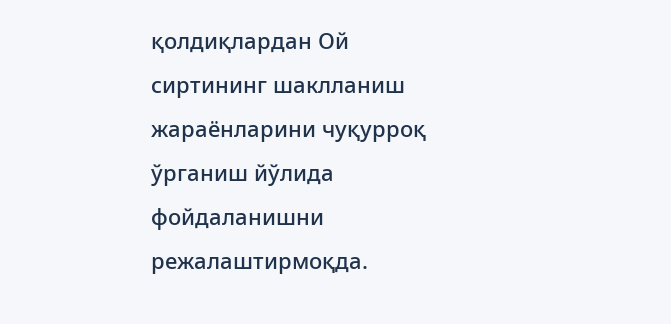қолдиқлардан Ой сиртининг шаклланиш жараёнларини чуқурроқ ўрганиш йўлида фойдаланишни режалаштирмоқда.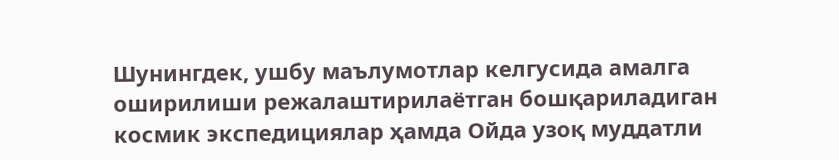Шунингдек, ушбу маълумотлар келгусида амалга оширилиши режалаштирилаётган бошқариладиган космик экспедициялар ҳамда Ойда узоқ муддатли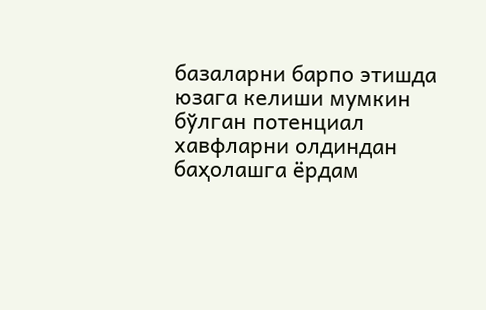базаларни барпо этишда юзага келиши мумкин бўлган потенциал хавфларни олдиндан баҳолашга ёрдам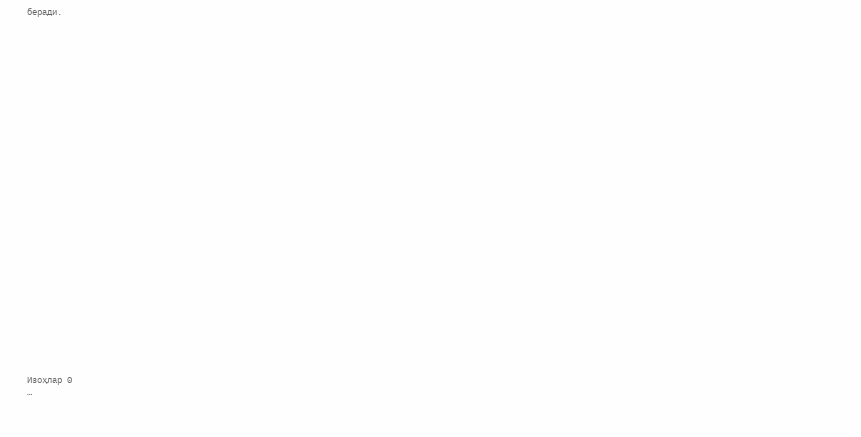беради.






























Изоҳлар 0
…